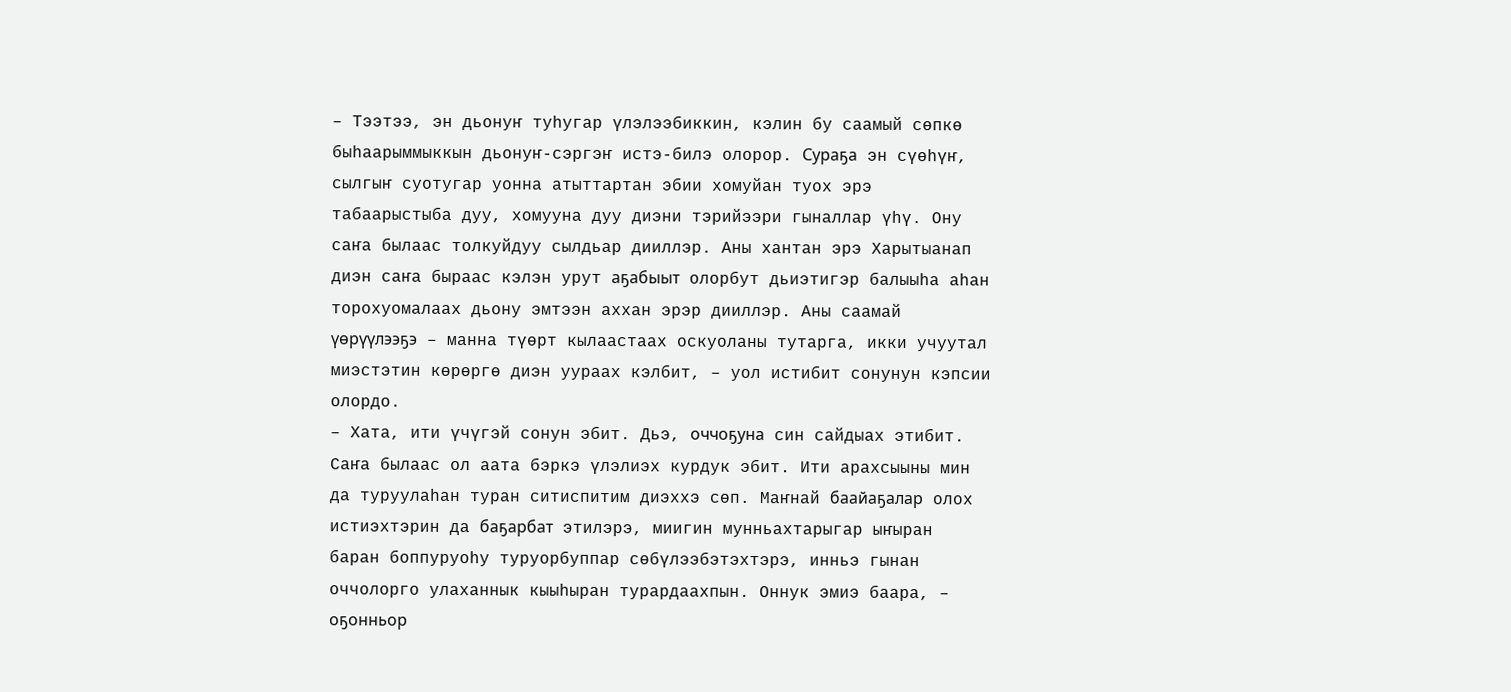– Тээтээ, эн дьонуҥ туһугар үлэлээбиккин, кэлин бу саамый сөпкө быһаарыммыккын дьонуҥ-сэргэҥ истэ-билэ олорор. Сураҕа эн сүөһүҥ, сылгыҥ суотугар уонна атыттартан эбии хомуйан туох эрэ табаарыстыба дуу, хомууна дуу диэни тэрийээри гыналлар үһү. Ону саҥа былаас толкуйдуу сылдьар дииллэр. Аны хантан эрэ Харытыанап диэн саҥа быраас кэлэн урут аҕабыыт олорбут дьиэтигэр балыыһа аһан торохуомалаах дьону эмтээн аххан эрэр дииллэр. Аны саамай үөрүүлээҕэ – манна түөрт кылаастаах оскуоланы тутарга, икки учуутал миэстэтин көрөргө диэн уураах кэлбит, – уол истибит сонунун кэпсии олордо.
– Хата, ити үчүгэй сонун эбит. Дьэ, оччоҕуна син сайдыах этибит. Саҥа былаас ол аата бэркэ үлэлиэх курдук эбит. Ити арахсыыны мин да туруулаһан туран ситиспитим диэххэ сөп. Маҥнай баайаҕалар олох истиэхтэрин да баҕарбат этилэрэ, миигин мунньахтарыгар ыҥыран баран боппуруоһу туруорбуппар сөбүлээбэтэхтэрэ, инньэ гынан оччолорго улаханнык кыыһыран турардаахпын. Оннук эмиэ баара, – оҕонньор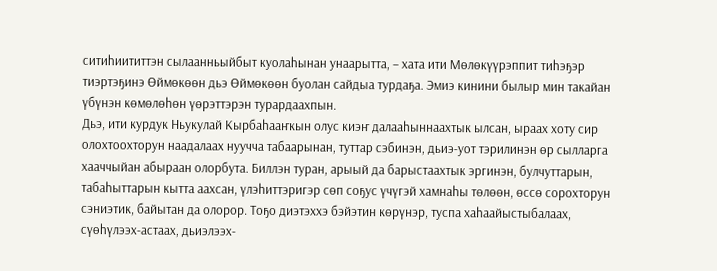ситиһиититтэн сылаанньыйбыт куолаһынан унаарытта, – хата ити Мөлөкүүрэппит тиһэҕэр тиэртэҕинэ Өймөкөөн дьэ Өймөкөөн буолан сайдыа турдаҕа. Эмиэ кинини былыр мин такайан үбүнэн көмөлөһөн үөрэттэрэн турардаахпын.
Дьэ, ити курдук Ньукулай Кырбаһааҥкын олус киэҥ далааһыннаахтык ылсан, ыраах хоту сир олохтоохторун наадалаах нуучча табаарынан, туттар сэбинэн, дьиэ-уот тэрилинэн өр сылларга хааччыйан абыраан олорбута. Биллэн туран, арыый да барыстаахтык эргинэн, булчуттарын, табаһыттарын кытта аахсан, үлэһиттэригэр сөп соҕус үчүгэй хамнаһы төлөөн, өссө сорохторун сэниэтик, байытан да олорор. Тоҕо диэтэххэ бэйэтин көрүнэр, туспа хаһаайыстыбалаах, сүөһүлээх-астаах, дьиэлээх-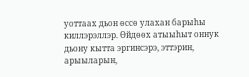уоттаах дьон өссө улахан барыһы киллэрэллэр. Өйдөөх атыыһыт оннук дьону кытта эргинсэрэ, эттэрин, арыыларын,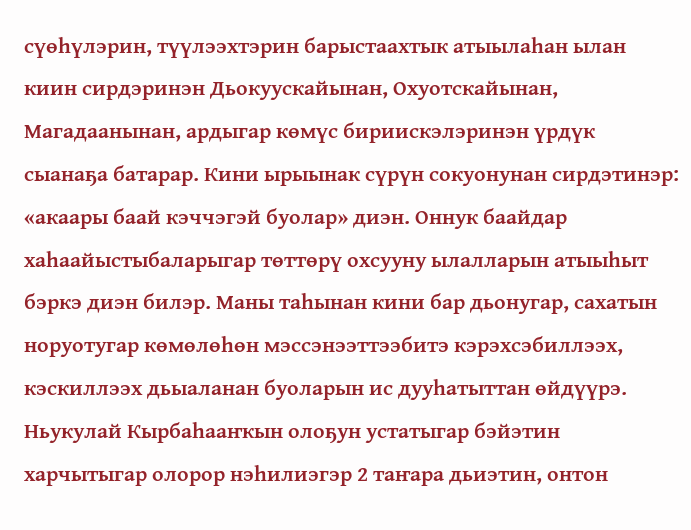сүөһүлэрин, түүлээхтэрин барыстаахтык атыылаһан ылан киин сирдэринэн Дьокуускайынан, Охуотскайынан, Магадаанынан, ардыгар көмүс бириискэлэринэн үрдүк сыанаҕа батарар. Кини ырыынак сүрүн сокуонунан сирдэтинэр: «акаары баай кэччэгэй буолар» диэн. Оннук баайдар хаһаайыстыбаларыгар төттөрү охсууну ылалларын атыыһыт бэркэ диэн билэр. Маны таһынан кини бар дьонугар, сахатын норуотугар көмөлөһөн мэссэнээттээбитэ кэрэхсэбиллээх, кэскиллээх дьыаланан буоларын ис дууһатыттан өйдүүрэ.
Ньукулай Кырбаһааҥкын олоҕун устатыгар бэйэтин харчытыгар олорор нэһилиэгэр 2 таҥара дьиэтин, онтон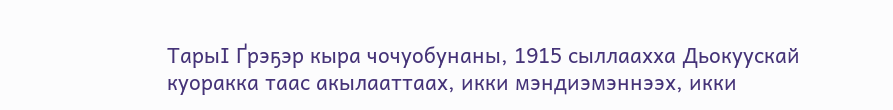ТарыІ Ґрэҕэр кыра чочуобунаны, 1915 сыллаахха Дьокуускай куоракка таас акылааттаах, икки мэндиэмэннээх, икки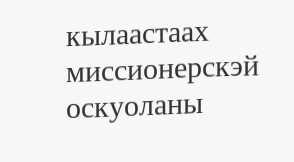кылаастаах миссионерскэй оскуоланы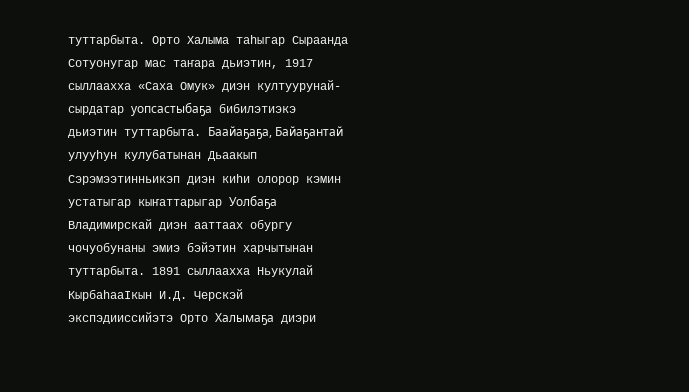туттарбыта. Орто Халыма таһыгар Сыраанда Сотуонугар мас таҥара дьиэтин, 1917 сыллаахха «Саха Омук» диэн култуурунай-сырдатар уопсастыбаҕа бибилэтиэкэ дьиэтин туттарбыта. Баайаҕаҕа, Байаҕантай улууһун кулубатынан Дьаакып Сэрэмээтинньикэп диэн киһи олорор кэмин устатыгар кыҥаттарыгар Уолбаҕа Владимирскай диэн ааттаах обургу чочуобунаны эмиэ бэйэтин харчытынан туттарбыта. 1891 сыллаахха Ньукулай КырбаһааІкын И.Д. Черскэй экспэдииссийэтэ Орто Халымаҕа диэри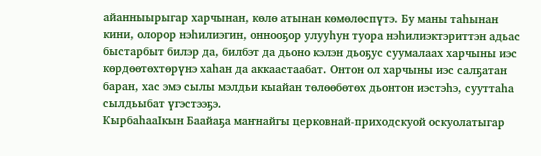айанныырыгар харчынан, көлө атынан көмөлөспүтэ. Бу маны таһынан кини, олорор нэһилиэгин, оннооҕор улууһун туора нэһилиэктэриттэн адьас быстарбыт билэр да, билбэт да дьоно кэлэн дьоҕус суумалаах харчыны иэс көрдөөтөхтөрүнэ хаһан да аккаастаабат. Онтон ол харчыны иэс салҕатан баран, хас эмэ сылы мэлдьи кыайан төлөөбөтөх дьонтон иэстэһэ, сууттаһа сылдьыбат үгэстээҕэ.
КырбаһааІкын Баайаҕа маҥнайгы церковнай-приходскуой оскуолатыгар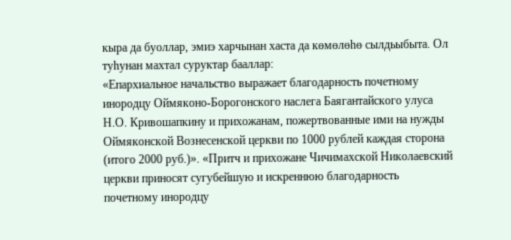кыра да буоллар, эмиэ харчынан хаста да көмөлөһө сылдьыбыта. Ол туһунан махтал суруктар бааллар:
«Епархиальное начальство выражает благодарность почетному инородцу Оймяконо-Борогонского наслега Баягантайского улуса Н.О. Кривошапкину и прихожанам, пожертвованные ими на нужды Оймяконской Вознесенской церкви по 1000 рублей каждая сторона (итого 2000 руб.)». «Притч и прихожане Чичимахской Николаевский церкви приносят сугубейшую и искреннюю благодарность почетному инородцу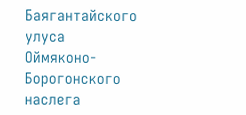Баягантайского улуса Оймяконо-Борогонского наслега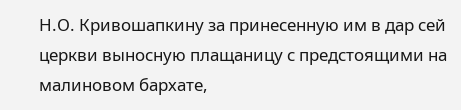Н.О. Кривошапкину за принесенную им в дар сей церкви выносную плащаницу с предстоящими на малиновом бархате,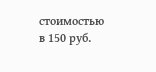стоимостью в 150 руб.